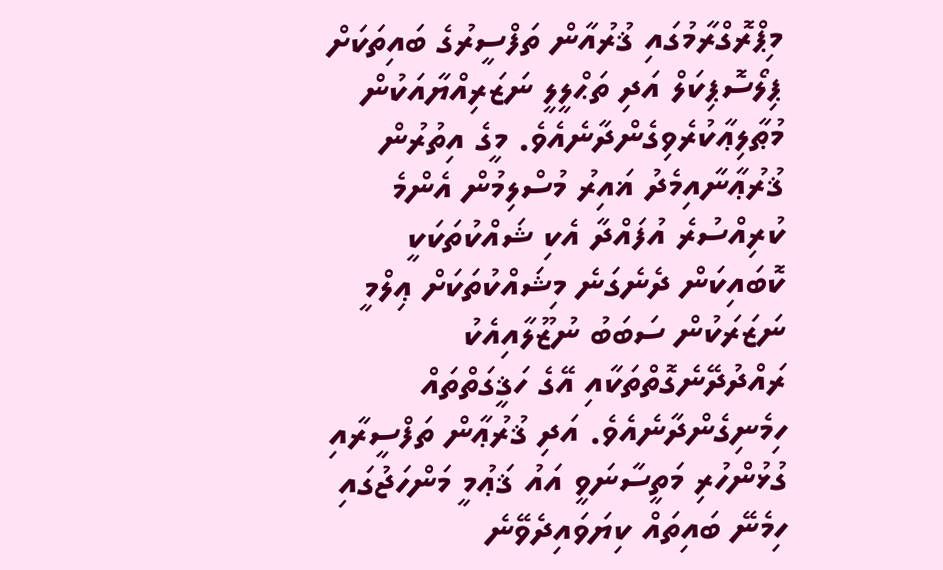މިޕްރޮގްރާމުގައި ޤުރުއާން ތަފްސީރުގެ ބައިތަކަށް ޕިލޯސޮޕިކަލް އަދި ތަޙްލީލީ ނަޒަރިއްޔާއަކުން މުޠާލިޢާކުރެވިގެންދާނެއެވެ. މީގެ އިތުރުން ޤުރުޢާނާއިމެދު ޣައިރު މުސްލިމުން އެންމެ ކުރިއްސުރެ އުފައްދާ އެކި ޝައްކުތަކަކީ ކޮބައިކަން ދެނެގަނެ މިޝައްކުތަކަށް ޢިލްމީ ނަޒަރަކުން ސަބަބު ނުޒޫލާއިއެކު ރައްދުދޭނެގޮތްތަކާއި އޭގެ ހަޤީގަތްތައް ހިމެނިގެންދާނެއެވެ. އަދި ޤުރުޢާން ތަފްސީރާއި ގުޅުންހުރި މަތީސާނަވީ އައު ޤަޢުމީ މަންހަޖުގައި ހިމެނޭ ބައިތައް ކިޔަވައިދެވޭނެ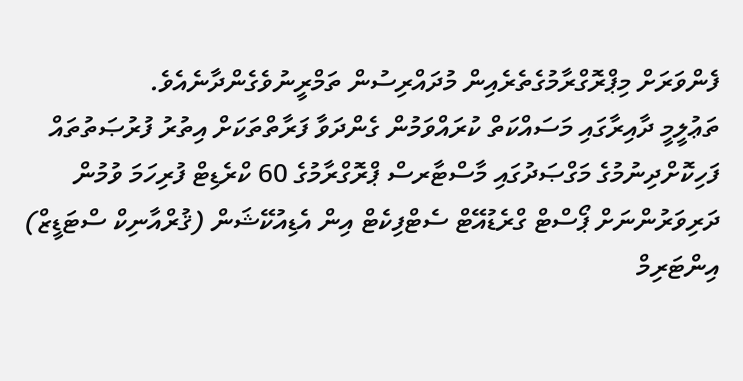ފެންވަރަށް މިޕްރޮގްރާމުގެތެރެއިން މުދައްރިސުން ތަމްރީނުވެގެންދާނެއެވެ.
ތަޢުލީމީ ދާއިރާގައި މަސައްކަތް ކުރައްވަމުން ގެންދަވާ ފަރާތްތަކަށް އިތުރު ފުރުޞަތުތައް ފަހިކޮށްދިނުމުގެ މަގްޞަދުގައި މާސްޓާރސް ޕްރޮގްރާމުގެ 60 ކްރެޑިޓް ފުރިހަމަ ވުމުން ދަރިވަރުންނަށް ޕޯސްޓް ގްރެޑުއޭޓް ސެޓްފިކެޓް އިން އެޑިއުކޭޝަން (ޤުރްއާނިކް ސްޓަޑީޒް) އިންޓަރިމް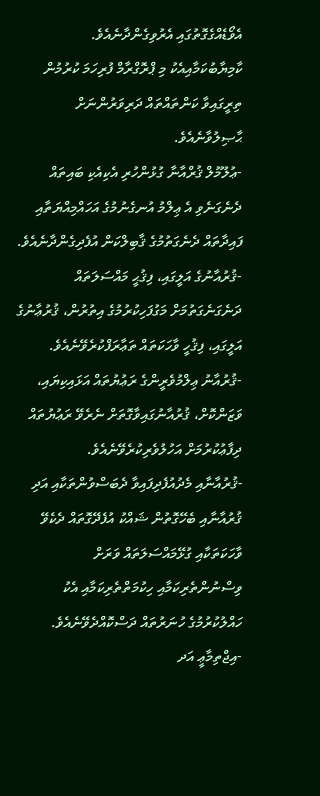އެވޯޑެއްގެގޮތުގައި އެރުވިގެންދާނެއެވެ.
ކާމިޔާބުކަމާއިއެކު މި ޕްރޮގްރާމް ފުރިހަމަ ކުރުމުން ތިރީގައިވާ ކަންތައްތައް ދަރިވަރުންނަށް ޙާޞިލުވާނެއެވެ.
-ޢުލޫމުލް ޤުރްއާނާ ގުޅުންހުރި އެކިއެކި ބައިތައް ދެނެގަނެވި އެ ޢިލްމު އުނގެނުމުގެ އަހައްމިއްޔަތާއި ފައިދާތައް ދެނެގަތުމުގެ ޤާބިލްކަން އުފެދިގެންދާނެއެވެ.
-ޤުރުއާނުގެ އަލީގައި، ފިޤުޙީ މައްސަލަތައް ދަނެގަނެގަތުމަށް މަގުފަހިކުރުމުގެ އިތުރުން، ޤުރުޢާނުގެ އަލީގައި، ފިޤުހީ ވާހަކަތައް ތަޢާރަފްކުރެވޭނެއެވެ.
-ޤުރުއާނު ޢިލްމުވެރީންގެ ރަޢުޔުތައް އަޅައިކިޔައި، ވަޒަންކޮށް، ޤުރުއާނުގައިވާގޮތަށް ނެރެވޭ ރަޢުޔުތައް ދިފާޢުކުރުމަށް އަހުލުވެރިކުރެވޭނެއެވެ.
-ޤުރުއާނާއި މެދުއުފެދިފައިވާ ދެބަސްވުންތަކާއި އަދި ޤުރުއާނާއި ބެހޭގޮތުން ޝައްކު އުފެދޭގޮތައް ދެކެވޭ ވާހަކަތަކާއި ގުޅޭމައްސަލަތައް ވަރަށް ވިސްނުންތެރިކަމާއި ހިކުމަތްތެރިކަމާއި އެކު ހައްލުކުރުމުގެ ހުނަރުތައް ދަސްކޮއްދެވޭނެއެވެ.
-އިޖްތިމާޢީ އަދ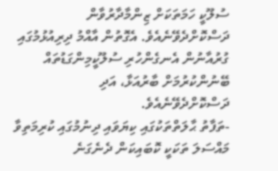ސުލޫކީ ހަމަތަކަށް ޒިންމާދާރުވާން ދަސްކޮށްދެވޭނެއެވެ. އެގޮތުން އާއްމު ދިރިއުޅުމުގައި ގުރުއާނުން އެނގެންހުރި ސުލޫކީމިންގަޑުތައް ބޭނުންކުރުމަށް ބާރުއަޅާ، އަދި ދަސްކޮށްދެވޭނެއެވެ.
-ތަފާތު ޙާލަތްތަކުގައި ކިޔަވައި ދިނުމުގައި ކުރިމަތިވާ މައްސަލަ ތަކަކީ ކޮބައިކަން ދެނެގަނެ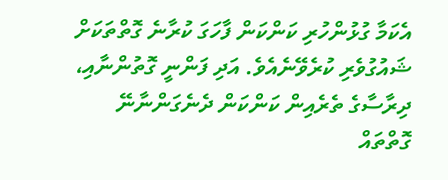އެކަމާ ގުޅުންހުރި ކަންކަން ފާހަގަ ކުރާނެ ގޮތްތަކަށް ޝައުގުވެރި ކުރެވޭނެއެވެ. އަދި ފަންނީ ގޮތުންނާއި، ދިރާސާގެ ތެރެއިން ކަންކަން ދެނެގަންނާނޭ ގޮތްތައް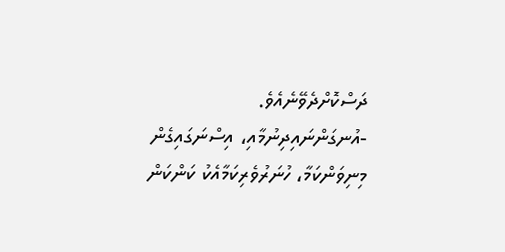ދަސްކޮށްދެވޭނެއެވެ.
-އުނގަންނައިދިނުމާއި، އިސްނަގައިގެން މިނިވަންކަމާ، ހުނަރުވެރިކަމާއެކު ކަންކަން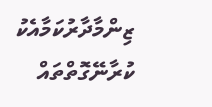ޒިންމާދާރުކަމާއެކު ކުރާނޭގޮތްތައް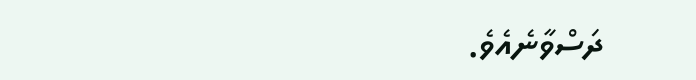ދަސްވާނެއެވެ.